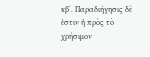κβ΄. Παραδιήγησις δέ ἐστιν ἡ πρὸς τὸ χρήσιμον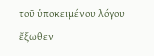τοῦ ὑποκειμένου λόγου ἔξωθεν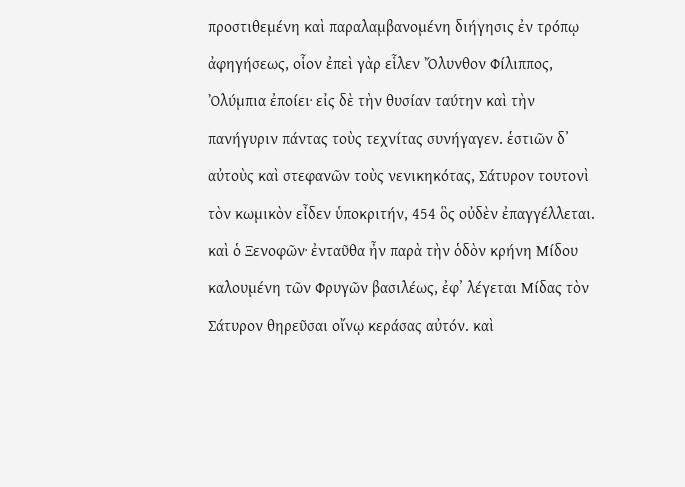προστιθεμένη καὶ παραλαμβανομένη διήγησις ἐν τρόπῳ ἀφηγήσεως, οἷον ἐπεὶ γὰρ εἷλεν Ὄλυνθον Φίλιππος, Ὀλύμπια ἐποίει· εἰς δὲ τὴν θυσίαν ταύτην καὶ τὴν πανήγυριν πάντας τοὺς τεχνίτας συνήγαγεν. ἑστιῶν δʼ αὐτοὺς καὶ στεφανῶν τοὺς νενικηκότας, Σάτυρον τουτονὶ τὸν κωμικὸν εἶδεν ὑποκριτήν, 454 ὃς οὐδὲν ἐπαγγέλλεται. καὶ ὁ Ξενοφῶν· ἐνταῦθα ἦν παρὰ τὴν ὁδὸν κρήνη Μίδου καλουμένη τῶν Φρυγῶν βασιλέως, ἐφʼ λέγεται Μίδας τὸν Σάτυρον θηρεῦσαι οἴνῳ κεράσας αὐτόν. καὶ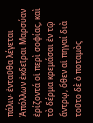πάλιν· ἐνταῦθα λέγεται Ἀπόλλων ἐκδεῖραι Μαρσύαν ἐρίζοντά οἱ περὶ σοφίας, καὶ τὸ δέρμα κρεμάσαι ἐν τῷ ἄντρῳ, ὅθεν αἱ πηγαί διὰ τοῦτο δὲ ὁ ποταμὸς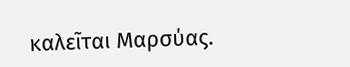καλεῖται Μαρσύας.